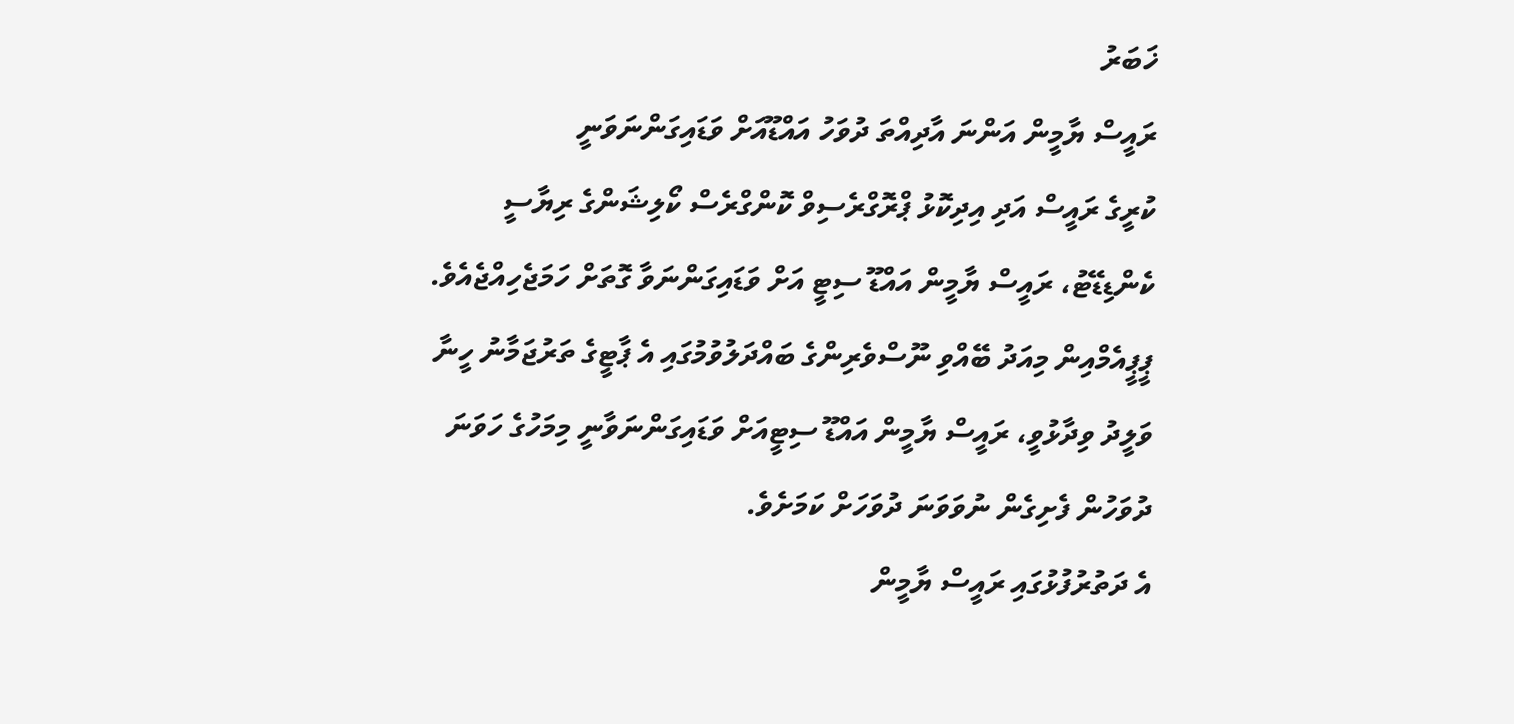ޚަބަރު
ރައީސް ޔާމީން އަންނަ އާދިއްތަ ދުވަހު އައްޑޫއަށް ވަޑައިގަންނަވަނީ
ކުރީގެ ރައީސް އަދި އިދިކޮޅު ޕްރޮގްރެސިވް ކޮންގްރެސް ކޯލިޝަންގެ ރިޔާސީ ކެންޑިޑޭޓު، ރައީސް ޔާމީން އައްޑޫ ސިޓީ އަށް ވަޑައިގަންނަވާ ގޮތަށް ހަމަޖެހިއްޖެއެވެ.
ޕީޕީއެމްއިން މިއަދު ބޭއްވި ނޫސްވެރިންގެ ބައްދަލުވުމުގައި އެ ޕާޓީގެ ތަރުޖަމާނު ހީނާ ވަލީދު ވިދާޅުވީ، ރައީސް ޔާމީން އައްޑޫ ސިޓީއަށް ވަޑައިގަންނަވާނީ މިމަހުގެ ހަވަނަ ދުވަހުން ފެށިގެން ނުވަވަނަ ދުވަހަށް ކަމަށެވެ.
އެ ދަތުރުފުޅުގައި ރައީސް ޔާމީން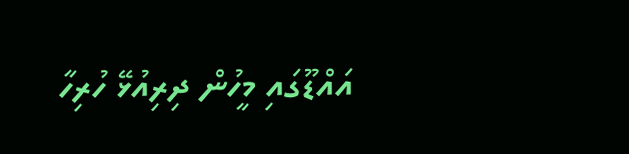އައްޑޫގައި މީހުން ދިރިއުޅޭ ހުރިހާ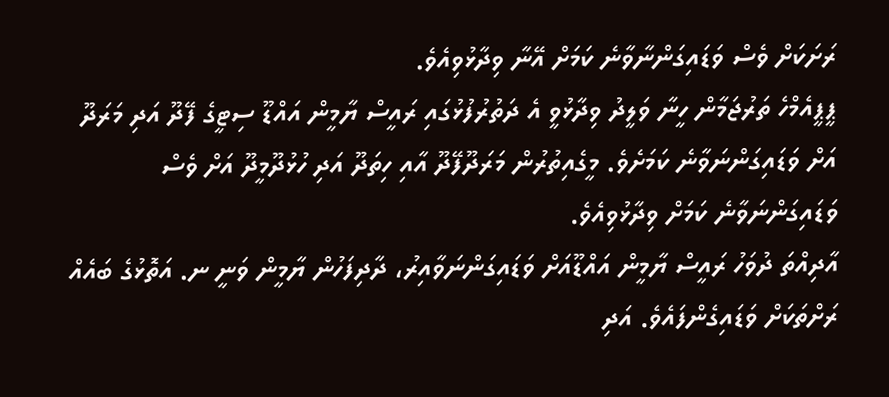ރަށަކަށް ވެސް ވަޑައިގަންނާވާނެ ކަމަށް އޭނާ ވިދާޅުވިއެވެ.
ޕީޕީއެމްހެ ތަރުޖަމާން ހީނާ ވަލީދު ވިދާޅުވީ އެ ދަތުރުފުޅުގައި ރައީސް ޔާމީން އައްޑޫ ސިޓީގެ ފޭދޫ އަދި މަރަދޫ އަށް ވަޑައިގަންނަވާނެ ކަމަށެވެ. މީގެއިތުރުން މަރަދޫފޭދޫ އާއި ހިތަދޫ އަދި ހުޅުދޫމީދޫ އަށް ވެސް ވަޑައިގަންނަވާނެ ކަމަށް ވިދާޅުވިއެވެ.
އާދިއްތަ ދުވަހު ރައީސް ޔާމީން އައްޑޫއަށް ވަޑައިގަންނަވާއިރު، ދާދިފަހުން ޔާމީން ވަނީ ނ. އަތޮޅުގެ ބައެއް ރަށްތަކަށް ވަޑައިގެންފައެވެ. އަދި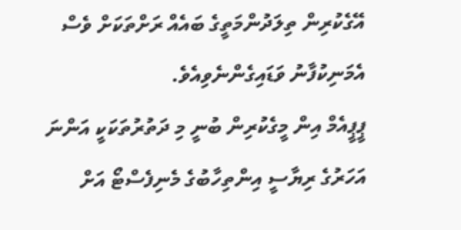އޭގެކުރިން ތިލަދުންމަތީގެ ބައެއް ރަށްތަކަށް ވެސް އެމަނިކުފާނު ވަޑައިގެންނެވިއެވެ.
ޕީޕީއެމް އިން މީގެކުރިން ބުނީ މި ދަތުރުތަކަކީ އަންނަ އަހަރުގެ ރިޔާސީ އިންތިހާބުގެ މެނިފެސްޓޯ އަށް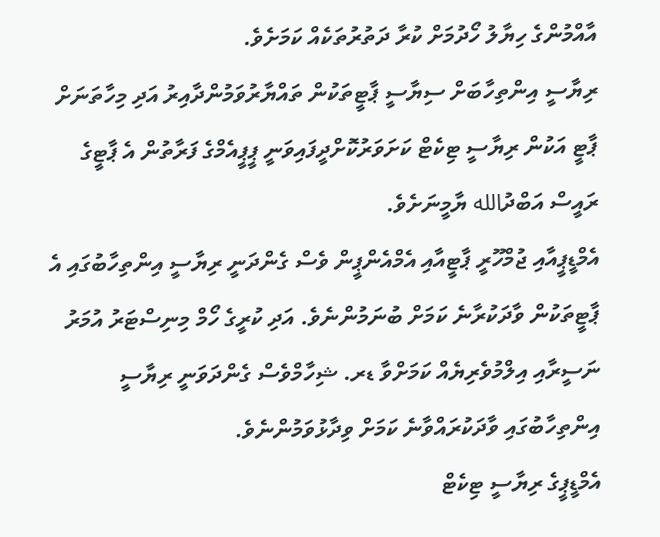އާއްމުންގެ ހިޔާލު ހޯދުމަށް ކުރާ ދަތުރުތަކެއް ކަމަށެވެ.
ރިޔާސީ އިންތިހާބަށް ސިޔާސީ ޕާޓީތަކުން ތައްޔާރުވަމުންދާއިރު އަދި މިހާތަނަށް ޕާޓީ އަކުން ރިޔާސީ ޓިކެޓް ކަށަވަރުކޮށްދީފައިވަނީ ޕީޕީއެމްގެ ފަރާތުން އެ ޕާޓީގެ ރައީސް އަބްދުالله ޔާމީނަށެވެ.
އެމްޑީޕީއާއި ޖުމްހޫރީ ޕާޓީއާއި އެމްއެންޕީން ވެސް ގެންދަނީ ރިޔާސީ އިންތިހާބުގައި އެ ޕާޓީތަކުން ވާދަކުރާނެ ކަމަށް ބުނަމުންނެވެ. އަދި ކުރީގެ ހޯމް މިނިސްޓަރު އުމަރު ނަސީރާއި އިލްމުވެރިޔެއް ކަމަށްވާ ޑރ. ޝިހާމްވެސް ގެންދަވަނީ ރިޔާސީ އިންތިހާބުގައި ވާދަކުރައްވާނެ ކަމަށް ވިދާޅުވަމުންނެވެ.
އެމްޑީޕީގެ ރިޔާސީ ޓިކެޓް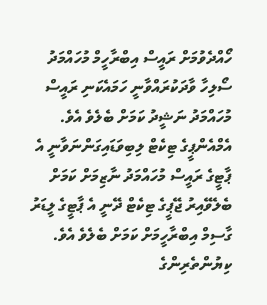ހޯއްދެވުމަށް ރައީސް އިބްރާހީމް މުހައްމަދު ސޯލިހާ ވާދަކުރައްވާނީ ހަމައެކަނި ރައީސް މުހައްމަދު ނަޝީދު ކަމަށް ބެލެވެ އެވެ. އެމްއެންޕީގެ ޓިކެޓް ލިބިވަޑައިގަންނަވާނީ އެ ޕާޓީގެ ރައީސް މުހައްމަދު ނާޒިމަށް ކަމަށް ބެލެވޭއިރު ޖޭޕީގެ ޓިކެޓް ދޭނީ އެ ޕާޓީގެ ލީޑަރު ގާސިމް އިބްރާހީމަށް ކަމަށް ބެލެވެ އެވެ.
ކިޔުންތެރިންގެ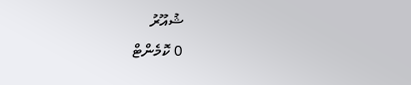ޝުއޫރު
0 ކޮމެންޓް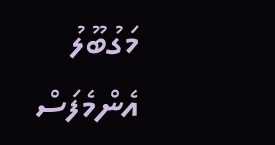މަގުބޫލު
އެންމެފަސް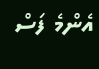އެންމެ ފަސް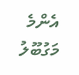އެންމެ މަގުބޫލު